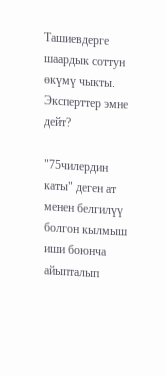Ташиевдерге шаардык соттун өкүмү чыкты. Эксперттер эмне дейт?

"75чилердин каты" деген ат менен белгилүү болгон кылмыш иши боюнча айыпталып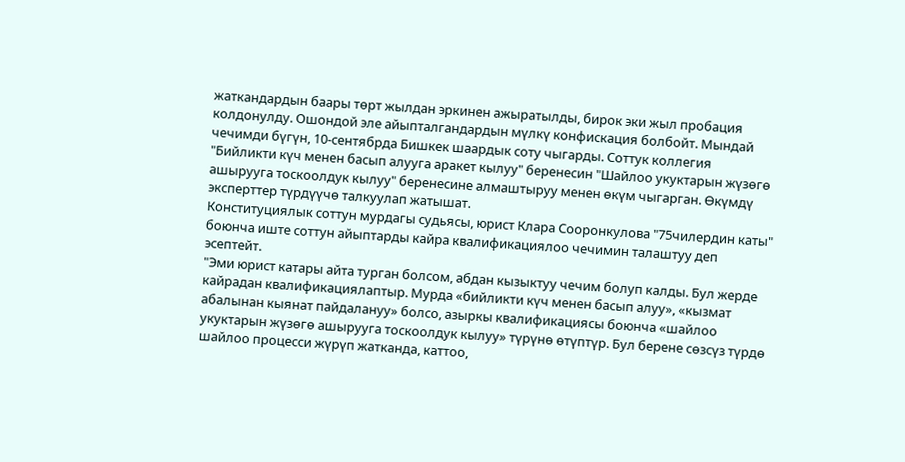жаткандардын баары төрт жылдан эркинен ажыратылды, бирок эки жыл пробация колдонулду. Ошондой эле айыпталгандардын мүлкү конфискация болбойт. Мындай чечимди бүгүн, 10-сентябрда Бишкек шаардык соту чыгарды. Соттук коллегия "Бийликти күч менен басып алууга аракет кылуу" беренесин "Шайлоо укуктарын жүзөгө ашырууга тоскоолдук кылуу" беренесине алмаштыруу менен өкүм чыгарган. Өкүмдү эксперттер түрдүүчө талкуулап жатышат.
Конституциялык соттун мурдагы судьясы, юрист Клара Сооронкулова "75чилердин каты" боюнча иште соттун айыптарды кайра квалификациялоо чечимин талаштуу деп эсептейт.
"Эми юрист катары айта турган болсом, абдан кызыктуу чечим болуп калды. Бул жерде кайрадан квалификациялаптыр. Мурда «бийликти күч менен басып алуу», «кызмат абалынан кыянат пайдалануу» болсо, азыркы квалификациясы боюнча «шайлоо укуктарын жүзөгө ашырууга тоскоолдук кылуу» түрүнө өтүптүр. Бул берене сөзсүз түрдө шайлоо процесси жүрүп жатканда, каттоо,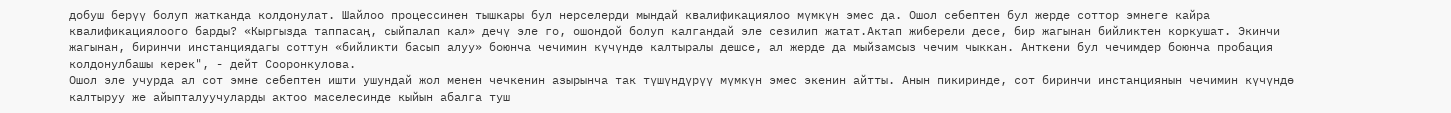добуш берүү болуп жатканда колдонулат. Шайлоо процессинен тышкары бул нерселерди мындай квалификациялоо мүмкүн эмес да. Ошол себептен бул жерде соттор эмнеге кайра квалификациялоого барды? «Кыргызда таппасаң, сыйпалап кал» дечү эле го, ошондой болуп калгандай эле сезилип жатат.Актап жиберели десе, бир жагынан бийликтен коркушат. Экинчи жагынан, биринчи инстанциядагы соттун «бийликти басып алуу» боюнча чечимин күчүндө калтыралы дешсе, ал жерде да мыйзамсыз чечим чыккан. Анткени бул чечимдер боюнча пробация колдонулбашы керек", - дейт Сооронкулова.
Ошол эле учурда ал сот эмне себептен ишти ушундай жол менен чечкенин азырынча так түшүндүрүү мүмкүн эмес экенин айтты. Анын пикиринде, сот биринчи инстанциянын чечимин күчүндө калтыруу же айыпталуучуларды актоо маселесинде кыйын абалга туш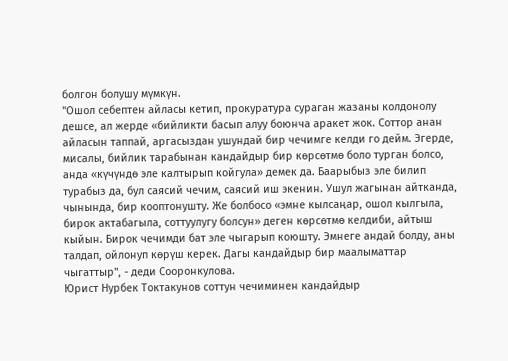болгон болушу мүмкүн.
"Ошол себептен айласы кетип, прокуратура сураган жазаны колдонолу дешсе, ал жерде «бийликти басып алуу боюнча аракет жок. Соттор анан айласын таппай, аргасыздан ушундай бир чечимге келди го дейм. Эгерде, мисалы, бийлик тарабынан кандайдыр бир көрсөтмө боло турган болсо, анда «күчүндө эле калтырып койгула» демек да. Баарыбыз эле билип турабыз да, бул саясий чечим, саясий иш экенин. Ушул жагынан айтканда, чынында, бир кооптонушту. Же болбосо «эмне кылсаңар, ошол кылгыла, бирок актабагыла, соттуулугу болсун» деген көрсөтмө келдиби, айтыш кыйын. Бирок чечимди бат эле чыгарып коюшту. Эмнеге андай болду, аны талдап, ойлонуп көрүш керек. Дагы кандайдыр бир маалыматтар чыгаттыр", - деди Сооронкулова.
Юрист Нурбек Токтакунов соттун чечиминен кандайдыр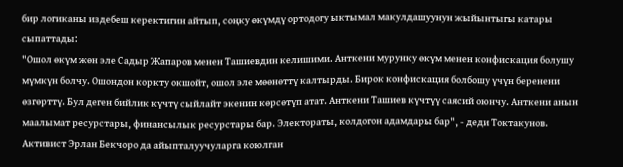бир логиканы издебеш керектигин айтып, соңку өкүмдү ортодогу ыктымал макулдашуунун жыйынтыгы катары сыпаттады:
"Ошол өкүм жөн эле Садыр Жапаров менен Ташиевдин келишими. Анткени мурунку өкүм менен конфискация болушу мүмкүн болчу. Ошондон коркту окшойт, ошол эле мөөнөттү калтырды. Бирок конфискация болбошу үчүн беренени өзгөрттү. Бул деген бийлик күчтү сыйлайт экенин көрсөтүп атат. Анткени Ташиев күчтүү саясий оюнчу. Анткени анын маалымат ресурстары, финансылык ресурстары бар. Электораты, колдогон адамдары бар", - деди Токтакунов.
Активист Эрлан Бекчоро да айыпталуучуларга коюлган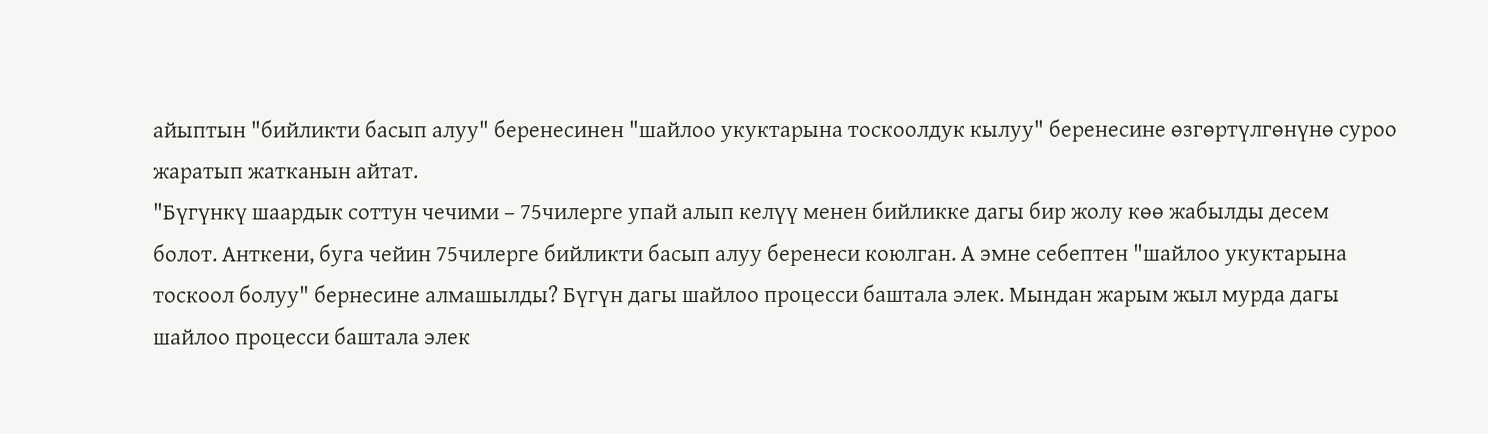айыптын "бийликти басып алуу" беренесинен "шайлоо укуктарына тоскоолдук кылуу" беренесине өзгөртүлгөнүнө суроо жаратып жатканын айтат.
"Бүгүнкү шаардык соттун чечими – 75чилерге упай алып келүү менен бийликке дагы бир жолу көө жабылды десем болот. Анткени, буга чейин 75чилерге бийликти басып алуу беренеси коюлган. А эмне себептен "шайлоо укуктарына тоскоол болуу" бернесине алмашылды? Бүгүн дагы шайлоо процесси баштала элек. Мындан жарым жыл мурда дагы шайлоо процесси баштала элек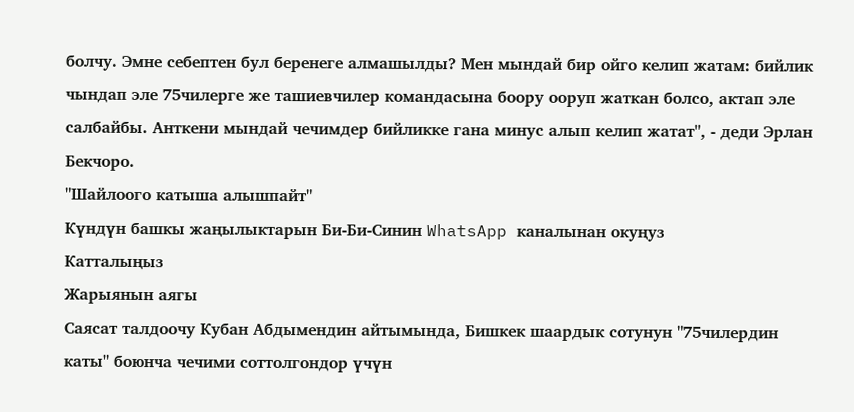болчу. Эмне себептен бул беренеге алмашылды? Мен мындай бир ойго келип жатам: бийлик чындап эле 75чилерге же ташиевчилер командасына боору ооруп жаткан болсо, актап эле салбайбы. Анткени мындай чечимдер бийликке гана минус алып келип жатат", - деди Эрлан Бекчоро.
"Шайлоого катыша алышпайт"
Күндүн башкы жаңылыктарын Би-Би-Синин WhatsApp каналынан окуңуз
Катталыңыз
Жарыянын аягы
Саясат талдоочу Кубан Абдымендин айтымында, Бишкек шаардык сотунун "75чилердин каты" боюнча чечими соттолгондор үчүн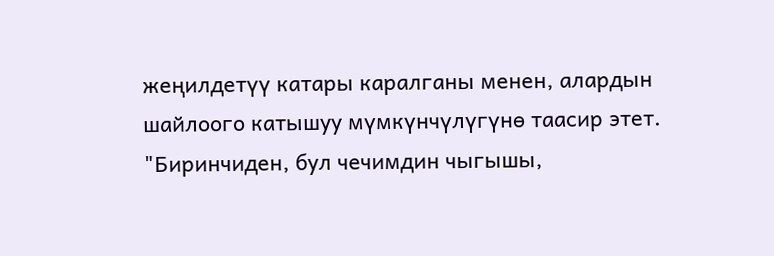жеңилдетүү катары каралганы менен, алардын шайлоого катышуу мүмкүнчүлүгүнө таасир этет.
"Биринчиден, бул чечимдин чыгышы,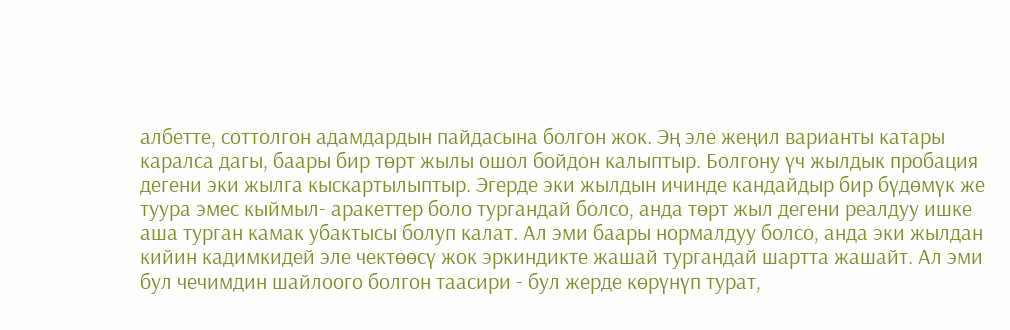албетте, соттолгон адамдардын пайдасына болгон жок. Эң эле жеңил варианты катары каралса дагы, баары бир төрт жылы ошол бойдон калыптыр. Болгону үч жылдык пробация дегени эки жылга кыскартылыптыр. Эгерде эки жылдын ичинде кандайдыр бир бүдөмүк же туура эмес кыймыл- аракеттер боло тургандай болсо, анда төрт жыл дегени реалдуу ишке аша турган камак убактысы болуп калат. Ал эми баары нормалдуу болсо, анда эки жылдан кийин кадимкидей эле чектөөсү жок эркиндикте жашай тургандай шартта жашайт. Ал эми бул чечимдин шайлоого болгон таасири - бул жерде көрүнүп турат,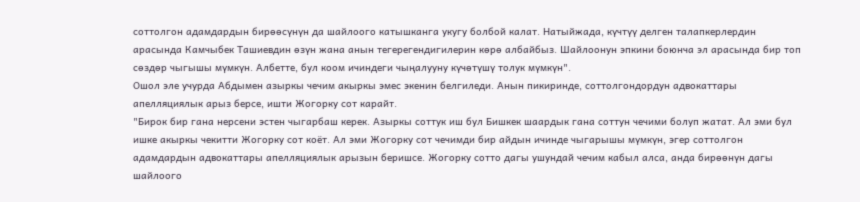соттолгон адамдардын бирөөсүнүн да шайлоого катышканга укугу болбой калат. Натыйжада, күчтүү делген талапкерлердин арасында Камчыбек Ташиевдин өзүн жана анын тегерегендигилерин көрө албайбыз. Шайлоонун эпкини боюнча эл арасында бир топ сөздөр чыгышы мүмкүн. Албетте, бул коом ичиндеги чыңалууну күчөтүшү толук мүмкүн".
Ошол эле учурда Абдымен азыркы чечим акыркы эмес экенин белгиледи. Анын пикиринде, соттолгондордун адвокаттары апелляциялык арыз берсе, ишти Жогорку сот карайт.
"Бирок бир гана нерсени эстен чыгарбаш керек. Азыркы соттук иш бул Бишкек шаардык гана соттун чечими болуп жатат. Ал эми бул ишке акыркы чекитти Жогорку сот коёт. Ал эми Жогорку сот чечимди бир айдын ичинде чыгарышы мүмкүн, эгер соттолгон адамдардын адвокаттары апелляциялык арызын беришсе. Жогорку сотто дагы ушундай чечим кабыл алса, анда бирөөнүн дагы шайлоого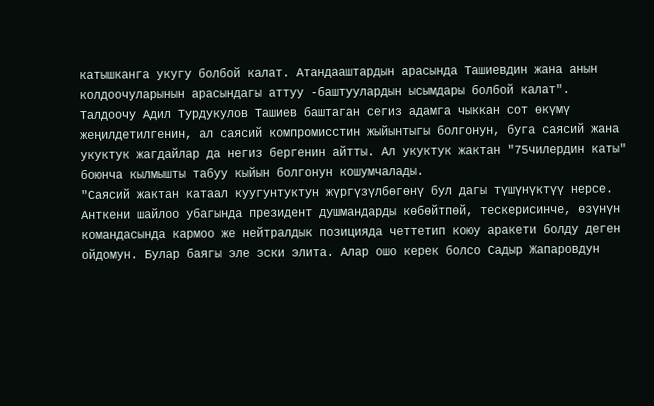катышканга укугу болбой калат. Атандааштардын арасында Ташиевдин жана анын колдоочуларынын арасындагы аттуу -баштуулардын ысымдары болбой калат".
Талдоочу Адил Турдукулов Ташиев баштаган сегиз адамга чыккан сот өкүмү жеңилдетилгенин, ал саясий компромисстин жыйынтыгы болгонун, буга саясий жана укуктук жагдайлар да негиз бергенин айтты. Ал укуктук жактан "75чилердин каты" боюнча кылмышты табуу кыйын болгонун кошумчалады.
"Саясий жактан катаал куугунтуктун жүргүзүлбөгөнү бул дагы түшүнүктүү нерсе. Анткени шайлоо убагында президент душмандарды көбөйтпөй, тескерисинче, өзүнүн командасында кармоо же нейтралдык позицияда четтетип коюу аракети болду деген ойдомун. Булар баягы эле эски элита. Алар ошо керек болсо Садыр Жапаровдун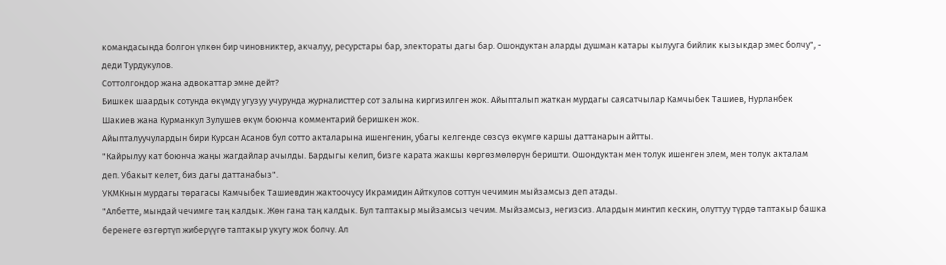командасында болгон үлкөн бир чиновниктер, акчалуу, ресурстары бар, электораты дагы бар. Ошондуктан аларды душман катары кылууга бийлик кызыкдар эмес болчу", - деди Турдукулов.
Соттолгондор жана адвокаттар эмне дейт?
Бишкек шаардык сотунда өкүмдү угузуу учурунда журналисттер сот залына киргизилген жок. Айыпталып жаткан мурдагы саясатчылар Камчыбек Ташиев, Нурланбек Шакиев жана Курманкул Зулушев өкүм боюнча комментарий беришкен жок.
Айыпталуучулардын бири Курсан Асанов бул сотто акталарына ишенгенин, убагы келгенде сөзсүз өкүмгө каршы даттанарын айтты.
"Кайрылуу кат боюнча жаңы жагдайлар ачылды. Бардыгы келип, бизге карата жакшы көргөзмөлөрүн беришти. Ошондуктан мен толук ишенген элем, мен толук акталам деп. Убакыт келет, биз дагы даттанабыз".
УКМКнын мурдагы төрагасы Камчыбек Ташиевдин жактоочусу Икрамидин Айткулов соттун чечимин мыйзамсыз деп атады.
"Албетте, мындай чечимге таң калдык. Жөн гана таң калдык. Бул таптакыр мыйзамсыз чечим. Мыйзамсыз, негизсиз. Алардын минтип кескин, олуттуу түрдө таптакыр башка беренеге өзгөртүп жиберүүгө таптакыр укугу жок болчу. Ал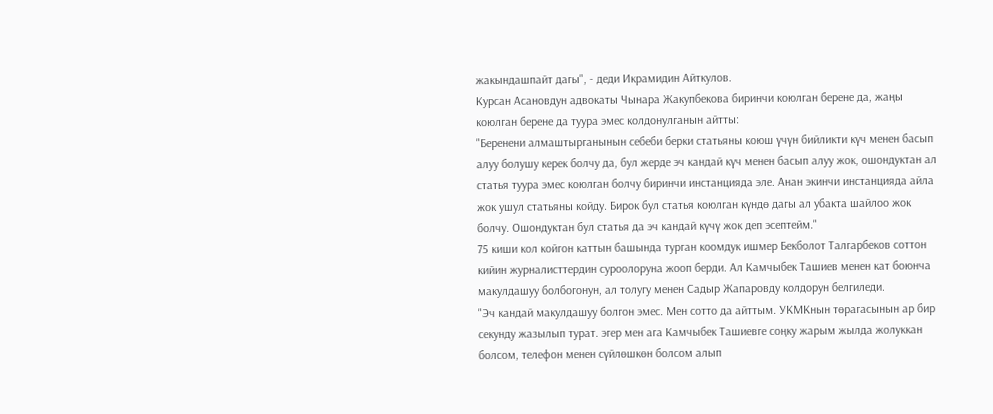жакындашпайт дагы", - деди Икрамидин Айткулов.
Курсан Асановдун адвокаты Чынара Жакупбекова биринчи коюлган берене да, жаңы коюлган берене да туура эмес колдонулганын айтты:
"Беренени алмаштырганынын себеби берки статьяны коюш үчүн бийликти күч менен басып алуу болушу керек болчу да, бул жерде эч кандай күч менен басып алуу жок, ошондуктан ал статья туура эмес коюлган болчу биринчи инстанцияда эле. Анан экинчи инстанцияда айла жок ушул статьяны койду. Бирок бул статья коюлган күндө дагы ал убакта шайлоо жок болчу. Ошондуктан бул статья да эч кандай күчү жок деп эсептейм."
75 киши кол койгон каттын башында турган коомдук ишмер Бекболот Талгарбеков соттон кийин журналисттердин суроолоруна жооп берди. Ал Камчыбек Ташиев менен кат боюнча макулдашуу болбогонун, ал толугу менен Садыр Жапаровду колдорун белгиледи.
"Эч кандай макулдашуу болгон эмес. Мен сотто да айттым. УКМКнын төрагасынын ар бир секунду жазылып турат. эгер мен ага Камчыбек Ташиевге соңку жарым жылда жолуккан болсом, телефон менен сүйлөшкөн болсом алып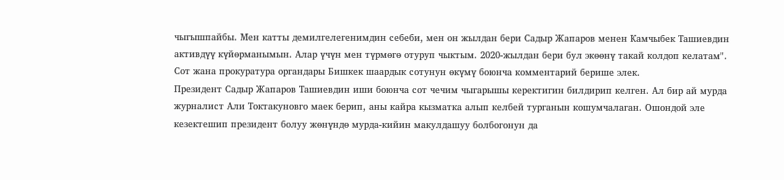чыгышпайбы. Мен катты демилгелегенимдин себеби, мен он жылдан бери Садыр Жапаров менен Камчыбек Ташиевдин активдүү күйөрманымын. Алар үчүн мен түрмөгө отуруп чыктым. 2020-жылдан бери бул экөөнү такай колдоп келатам".
Сот жана прокуратура органдары Бишкек шаардык сотунун өкүмү боюнча комментарий берише элек.
Президент Садыр Жапаров Ташиевдин иши боюнча сот чечим чыгарышы керектигин билдирип келген. Ал бир ай мурда журналист Али Токтакуновго маек берип, аны кайра кызматка алып келбей турганын кошумчалаган. Ошондой эле кезектешип президент болуу жөнүндө мурда-кийин макулдашуу болбогонун да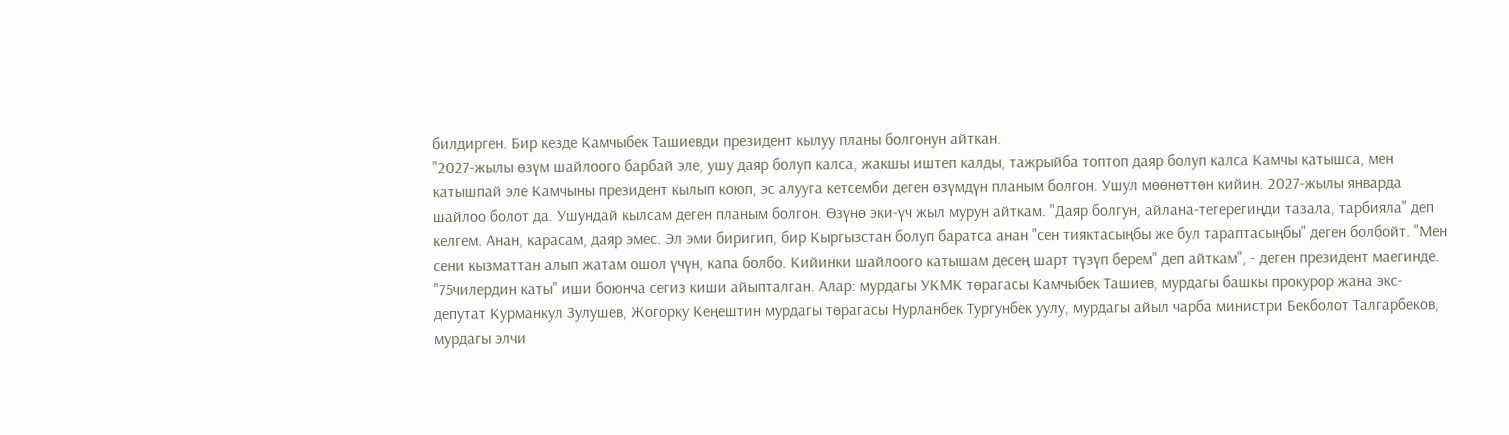билдирген. Бир кезде Камчыбек Ташиевди президент кылуу планы болгонун айткан.
"2027-жылы өзүм шайлоого барбай эле, ушу даяр болуп калса, жакшы иштеп калды, тажрыйба топтоп даяр болуп калса Камчы катышса, мен катышпай эле Камчыны президент кылып коюп, эс алууга кетсемби деген өзүмдүн планым болгон. Ушул мөөнөттөн кийин. 2027-жылы январда шайлоо болот да. Ушундай кылсам деген планым болгон. Өзүнө эки-үч жыл мурун айткам. "Даяр болгун, айлана-тегерегиңди тазала, тарбияла" деп келгем. Анан, карасам, даяр эмес. Эл эми биригип, бир Кыргызстан болуп баратса анан "сен тияктасыңбы же бул тараптасыңбы" деген болбойт. "Мен сени кызматтан алып жатам ошол үчүн, капа болбо. Кийинки шайлоого катышам десең шарт түзүп берем" деп айткам", - деген президент маегинде.
"75чилердин каты" иши боюнча сегиз киши айыпталган. Алар: мурдагы УКМК төрагасы Камчыбек Ташиев, мурдагы башкы прокурор жана экс-депутат Курманкул Зулушев, Жогорку Кеңештин мурдагы төрагасы Нурланбек Тургунбек уулу, мурдагы айыл чарба министри Бекболот Талгарбеков, мурдагы элчи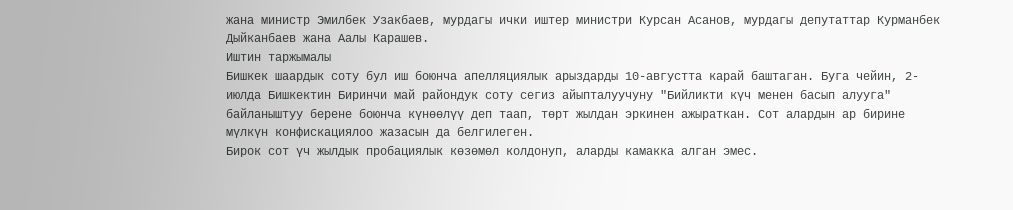жана министр Эмилбек Узакбаев, мурдагы ички иштер министри Курсан Асанов, мурдагы депутаттар Курманбек Дыйканбаев жана Аалы Карашев.
Иштин таржымалы
Бишкек шаардык соту бул иш боюнча апелляциялык арыздарды 10-августта карай баштаган. Буга чейин, 2-июлда Бишкектин Биринчи май райондук соту сегиз айыпталуучуну "Бийликти күч менен басып алууга" байланыштуу берене боюнча күнөөлүү деп таап, төрт жылдан эркинен ажыраткан. Сот алардын ар бирине мүлкүн конфискациялоо жазасын да белгилеген.
Бирок сот үч жылдык пробациялык көзөмөл колдонуп, аларды камакка алган эмес.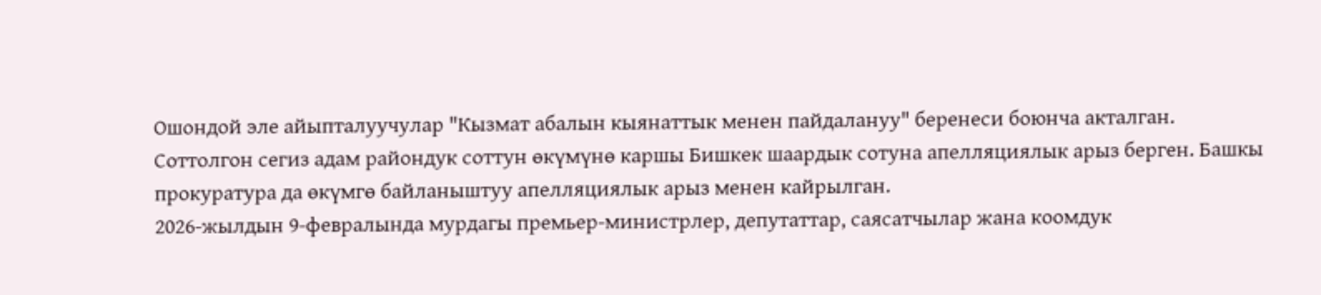Ошондой эле айыпталуучулар "Кызмат абалын кыянаттык менен пайдалануу" беренеси боюнча акталган.
Соттолгон сегиз адам райондук соттун өкүмүнө каршы Бишкек шаардык сотуна апелляциялык арыз берген. Башкы прокуратура да өкүмгө байланыштуу апелляциялык арыз менен кайрылган.
2026-жылдын 9-февралында мурдагы премьер-министрлер, депутаттар, саясатчылар жана коомдук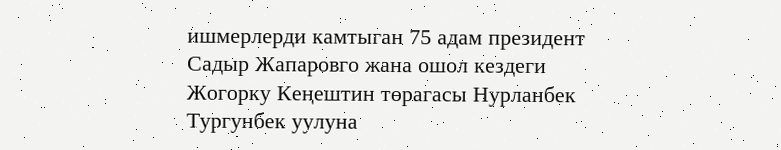ишмерлерди камтыган 75 адам президент Садыр Жапаровго жана ошол кездеги Жогорку Кеңештин төрагасы Нурланбек Тургунбек уулуна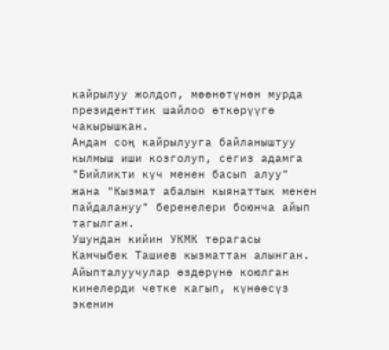кайрылуу жолдоп, мөөнөтүнөн мурда президенттик шайлоо өткөрүүгө чакырышкан.
Андан соң кайрылууга байланыштуу кылмыш иши козголуп, сегиз адамга "Бийликти күч менен басып алуу" жана "Кызмат абалын кыянаттык менен пайдалануу" беренелери боюнча айып тагылган.
Ушундан кийин УКМК төрагасы Камчыбек Ташиев кызматтан алынган.
Айыпталуучулар өздөрүнө коюлган кинелерди четке кагып, күнөөсүз экенин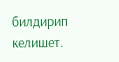билдирип келишет.